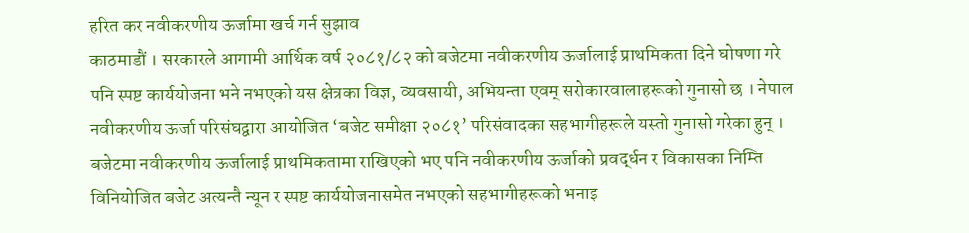हरित कर नवीकरणीय ऊर्जामा खर्च गर्न सुझाव
काठमाडौं । सरकारले आगामी आर्थिक वर्ष २०८१/८२ को बजेटमा नवीकरणीय ऊर्जालाई प्राथमिकता दिने घोषणा गरे पनि स्पष्ट कार्ययोजना भने नभएको यस क्षेत्रका विज्ञ, व्यवसायी, अभियन्ता एवम् सरोकारवालाहरूको गुनासो छ । नेपाल नवीकरणीय ऊर्जा परिसंघद्वारा आयोजित ‘बजेट समीक्षा २०८१’ परिसंवादका सहभागीहरूले यस्तो गुनासो गरेका हुन् । बजेटमा नवीकरणीय ऊर्जालाई प्राथमिकतामा राखिएको भए पनि नवीकरणीय ऊर्जाको प्रवर्द्धन र विकासका निम्ति विनियोजित बजेट अत्यन्तै न्यून र स्पष्ट कार्ययोजनासमेत नभएको सहभागीहरूको भनाइ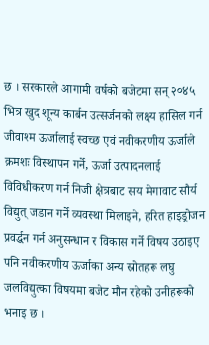छ । सरकारले आगामी वर्षको बजेटमा सन् २०४५ भित्र खुद शून्य कार्बन उत्सर्जनको लक्ष्य हासिल गर्न जीवाश्म ऊर्जालाई स्वच्छ एवं नवीकरणीय ऊर्जाले क्रमशः विस्थापन गर्ने, ऊर्जा उत्पादनलाई विविधीकरण गर्न निजी क्षेत्रबाट सय मेगावाट सौर्य विद्युत् जडान गर्ने व्यवस्था मिलाइने, हरित हाइड्रोजन प्रवर्द्धन गर्न अनुसन्धान र विकास गर्ने विषय उठाइए पनि नवीकरणीय ऊर्जाका अन्य स्रोतहरू लघु जलविद्युत्का विषयमा बजेट मौन रहेको उनीहरूको भनाइ छ ।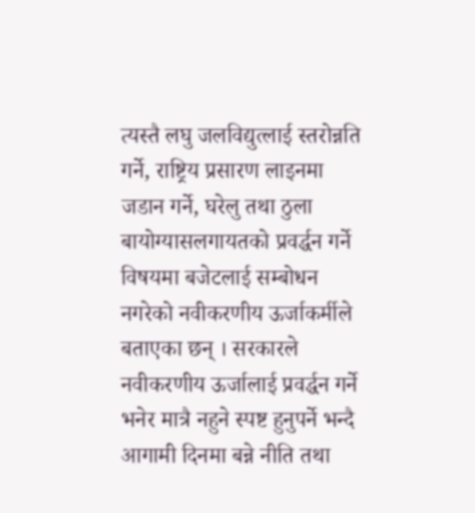त्यस्तै लघु जलविद्युत्लाई स्तरोन्नति गर्ने, राष्ट्रिय प्रसारण लाइनमा जडान गर्ने, घरेलु तथा ठुला बायोग्यासलगायतको प्रवर्द्धन गर्ने विषयमा बजेटलाई सम्बोधन नगरेको नवीकरणीय ऊर्जाकर्मीले बताएका छन् । सरकारले नवीकरणीय ऊर्जालाई प्रवर्द्धन गर्ने भनेर मात्रै नहुने स्पष्ट हुनुपर्ने भन्दै आगामी दिनमा बन्ने नीति तथा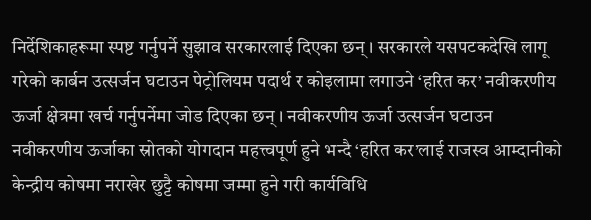निर्देशिकाहरूमा स्पष्ट गर्नुपर्ने सुझाव सरकारलाई दिएका छन् । सरकारले यसपटकदेखि लागू गरेको कार्बन उत्सर्जन घटाउन पेट्रोलियम पदार्थ र कोइलामा लगाउने ‘हरित कर’ नवीकरणीय ऊर्जा क्षेत्रमा खर्च गर्नुपर्नेमा जोड दिएका छन् । नवीकरणीय ऊर्जा उत्सर्जन घटाउन नवीकरणीय ऊर्जाका स्रोतको योगदान महत्त्वपूर्ण हुने भन्दै ‘हरित कर’लाई राजस्व आम्दानीको केन्द्रीय कोषमा नराखेर छुट्टै कोषमा जम्मा हुने गरी कार्यविधि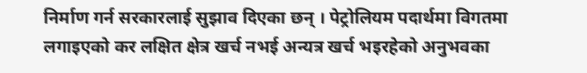निर्माण गर्न सरकारलाई सुझाव दिएका छन् । पेट्रोलियम पदार्थमा विगतमा लगाइएको कर लक्षित क्षेत्र खर्च नभई अन्यत्र खर्च भइरहेको अनुभवका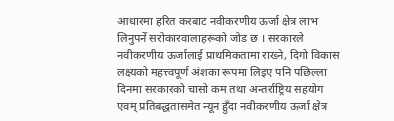आधारमा हरित करबाट नवीकरणीय ऊर्जा क्षेत्र लाभ लिनुपर्ने सरोकारवालाहरूको जोड छ । सरकारले नवीकरणीय ऊर्जालाई प्राथमिकतामा राख्ने, दिगो विकास लक्ष्यको महत्त्वपूर्ण अंशका रूपमा लिइए पनि पछिल्ला दिनमा सरकारको चासो कम तथा अन्तर्राष्ट्रिय सहयोग एवम् प्रतिबद्धतासमेत न्यून हुँदा नवीकरणीय ऊर्जा क्षेत्र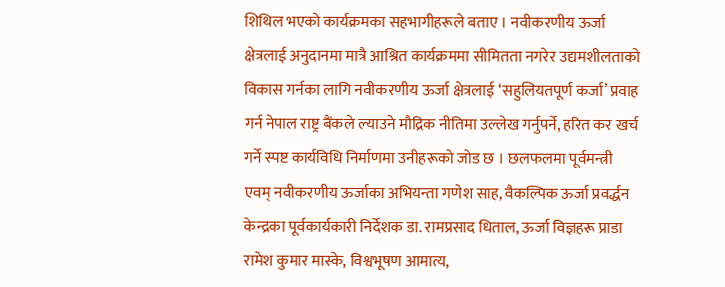शिथिल भएको कार्यक्रमका सहभागीहरूले बताए । नवीकरणीय ऊर्जा क्षेत्रलाई अनुदानमा मात्रै आश्रित कार्यक्रममा सीमितता नगरेर उद्यमशीलताको विकास गर्नका लागि नवीकरणीय ऊर्जा क्षेत्रलाई ‘सहुलियतपूर्ण कर्जा’ प्रवाह गर्न नेपाल राष्ट्र बैंकले ल्याउने मौद्रिक नीतिमा उल्लेख गर्नुपर्ने, हरित कर खर्च गर्ने स्पष्ट कार्यविधि निर्माणमा उनीहरूको जोड छ । छलफलमा पूर्वमन्त्री एवम् नवीकरणीय ऊर्जाका अभियन्ता गणेश साह, वैकल्पिक ऊर्जा प्रवर्द्धन केन्द्रका पूर्वकार्यकारी निर्देशक डा. रामप्रसाद धिताल, ऊर्जा विज्ञहरू प्राडा रामेश कुमार मास्के, विश्वभूषण आमात्य,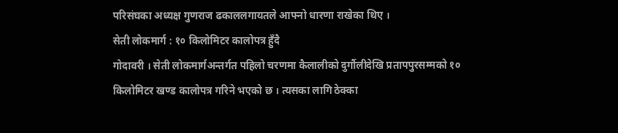परिसंघका अध्यक्ष गुणराज ढकाललगायतले आफ्नो धारणा राखेका थिए ।
सेती लोकमार्ग : १० किलोमिटर कालोपत्र हुँदै
गोदावरी । सेती लोकमार्गअन्तर्गत पहिलो चरणमा कैलालीको दुर्गौलीदेखि प्रतापपुरसम्मको १० किलोमिटर खण्ड कालोपत्र गरिने भएको छ । त्यसका लागि ठेक्का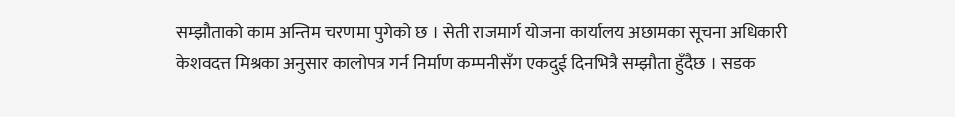सम्झौताको काम अन्तिम चरणमा पुगेको छ । सेती राजमार्ग योजना कार्यालय अछामका सूचना अधिकारी केशवदत्त मिश्रका अनुसार कालोपत्र गर्न निर्माण कम्पनीसँग एकदुई दिनभित्रै सम्झौता हुँदैछ । सडक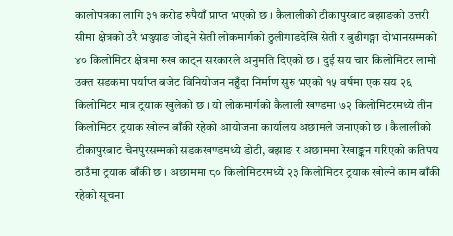कालोपत्रका लागि ३१ करोड रुपैयाँ प्राप्त भएको छ । कैलालीको टीकापुरबाट बझाङको उत्तरी सीमा क्षेत्रको उरै भञ्ज्याङ जोड्ने सेती लोकमार्गको ठुलीगाडदेखि सेती र बुढीगङ्गा दोभानसम्मको ४० किलोमिटर क्षेत्रमा रुख काट्न सरकारले अनुमति दिएको छ । दुई सय चार किलोमिटर लामो उक्त सडकमा पर्याप्त बजेट विनियोजन नहुँदा निर्माण सुरु भएको १५ वर्षमा एक सय २६ किलोमिटर मात्र ट्रयाक खुलेको छ । यो लोकमार्गको कैलाली खण्डमा ७२ किलोमिटरमध्ये तीन किलोमिटर ट्रयाक खोल्न बाँकी रहेको आयोजना कार्यालय अछामले जनाएको छ । कैलालीको टीकापुरबाट चैनपुरसम्मको सडकखण्डमध्ये डोटी, बझाङ र अछाममा रेखाङ्कन गरिएको कतिपय ठाउँमा ट्रयाक बाँकी छ । अछाममा ८० किलोमिटरमध्ये २३ किलोमिटर ट्रयाक खोल्ने काम बाँकी रहेको सूचना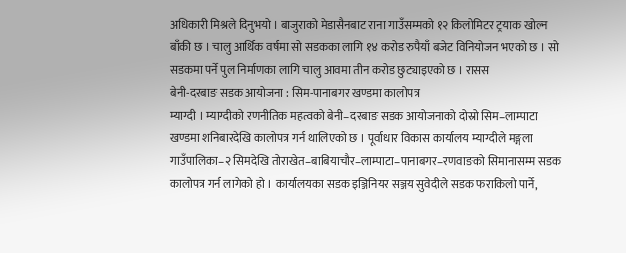अधिकारी मिश्रले दिनुभयो । बाजुराको मेडासैनबाट राना गाउँसम्मको १२ किलोमिटर ट्रयाक खोल्न बाँकी छ । चालु आर्थिक वर्षमा सो सडकका लागि १४ करोड रुपैयाँ बजेट विनियोजन भएको छ । सो सडकमा पर्ने पुल निर्माणका लागि चालु आवमा तीन करोड छुट्याइएको छ । रासस
बेनी-दरबाङ सडक आयोजना : सिम-पानाबगर खण्डमा कालोपत्र
म्याग्दी । म्याग्दीको रणनीतिक महत्वको बेनी–दरबाङ सडक आयोजनाको दोस्रो सिम–लाम्पाटा खण्डमा शनिबारदेखि कालोपत्र गर्न थालिएको छ । पूर्वाधार विकास कार्यालय म्याग्दीले मङ्गला गाउँपालिका–२ सिमदेखि तोराखेत–बाबियाचौर–लाम्पाटा–पानाबगर–रणवाङको सिमानासम्म सडक कालोपत्र गर्न लागेको हो । कार्यालयका सडक इञ्जिनियर सञ्जय सुवेदीले सडक फराकिलो पार्ने,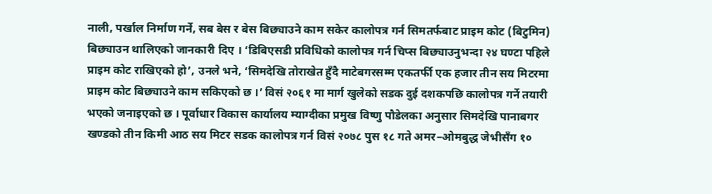नाली, पर्खाल निर्माण गर्ने, सब बेस र बेस बिछ्याउने काम सकेर कालोपत्र गर्न सिमतर्फबाट प्राइम कोट (बिटुमिन) बिछ्याउन थालिएको जानकारी दिए । ‘डिबिएसडी प्रविधिको कालोपत्र गर्न चिप्स बिछ्याउनुभन्दा २४ घण्टा पहिले प्राइम कोट राखिएको हो’, उनले भने, ‘सिमदेखि तोराखेत हुँदै माटेबगरसम्म एकतर्फी एक हजार तीन सय मिटरमा प्राइम कोट बिछ्याउने काम सकिएको छ ।’ विसं २०६१ मा मार्ग खुलेको सडक दुई दशकपछि कालोपत्र गर्ने तयारी भएको जनाइएको छ । पूर्वाधार विकास कार्यालय म्याग्दीका प्रमुख विष्णु पौडेलका अनुसार सिमदेखि पानाबगर खण्डको तीन किमी आठ सय मिटर सडक कालोपत्र गर्न विसं २०७८ पुस १८ गते अमर–ओमबुद्ध जेभीसँग १०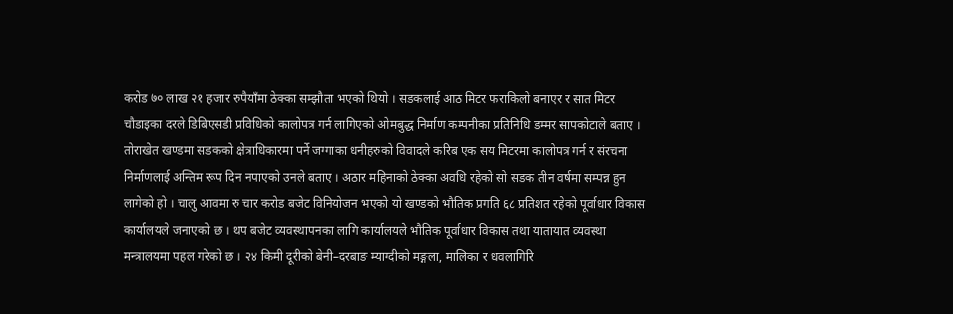करोड ७० लाख २१ हजार रुपैयाँमा ठेक्का सम्झौता भएको थियो । सडकलाई आठ मिटर फराकिलो बनाएर र सात मिटर चौडाइका दरले डिबिएसडी प्रविधिको कालोपत्र गर्न लागिएको ओमबुद्ध निर्माण कम्पनीका प्रतिनिधि डम्मर सापकोटाले बताए । तोराखेत खण्डमा सडकको क्षेत्राधिकारमा पर्ने जग्गाका धनीहरुको विवादले करिब एक सय मिटरमा कालोपत्र गर्न र संरचना निर्माणलाई अन्तिम रूप दिन नपाएको उनले बताए । अठार महिनाको ठेक्का अवधि रहेको सो सडक तीन वर्षमा सम्पन्न हुन लागेको हो । चालु आवमा रु चार करोड बजेट विनियोजन भएको यो खण्डको भौतिक प्रगति ६८ प्रतिशत रहेको पूर्वाधार विकास कार्यालयले जनाएको छ । थप बजेट व्यवस्थापनका लागि कार्यालयले भौतिक पूर्वाधार विकास तथा यातायात व्यवस्था मन्त्रालयमा पहल गरेको छ । २४ किमी दूरीको बेनी–दरबाङ म्याग्दीको मङ्गला, मालिका र धवलागिरि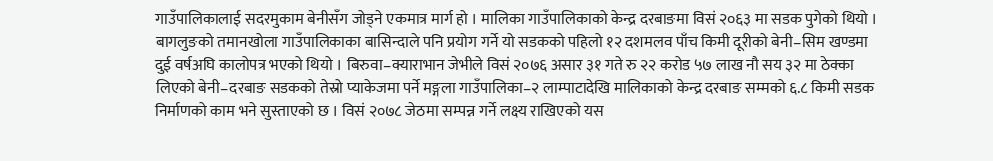गाउँपालिकालाई सदरमुकाम बेनीसँग जोड्ने एकमात्र मार्ग हो । मालिका गाउँपालिकाको केन्द्र दरबाङमा विसं २०६३ मा सडक पुगेको थियो । बागलुङको तमानखोला गाउँपालिकाका बासिन्दाले पनि प्रयोग गर्ने यो सडकको पहिलो १२ दशमलव पाँच किमी दूरीको बेनी–सिम खण्डमा दुई वर्षअघि कालोपत्र भएको थियो । बिरुवा–क्याराभान जेभीले विसं २०७६ असार ३१ गते रु २२ करोड ५७ लाख नौ सय ३२ मा ठेक्का लिएको बेनी–दरबाङ सडकको तेस्रो प्याकेजमा पर्ने मङ्गला गाउँपालिका–२ लाम्पाटादेखि मालिकाको केन्द्र दरबाङ सम्मको ६.८ किमी सडक निर्माणको काम भने सुस्ताएको छ । विसं २०७८ जेठमा सम्पन्न गर्ने लक्ष्य राखिएको यस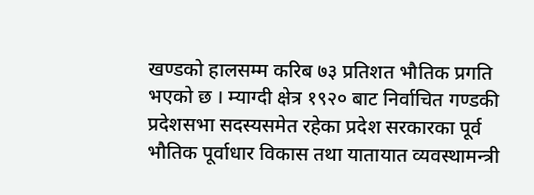खण्डको हालसम्म करिब ७३ प्रतिशत भौतिक प्रगति भएको छ । म्याग्दी क्षेत्र १९२० बाट निर्वाचित गण्डकी प्रदेशसभा सदस्यसमेत रहेका प्रदेश सरकारका पूर्व भौतिक पूर्वाधार विकास तथा यातायात व्यवस्थामन्त्री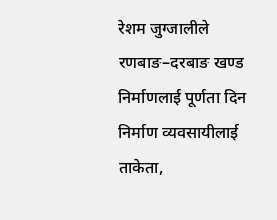रेशम जुग्जालीले रणबाङ–दरबाङ खण्ड निर्माणलाई पूर्णता दिन निर्माण व्यवसायीलाई ताकेता,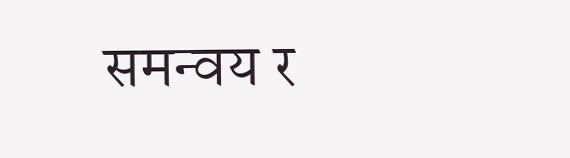समन्वय र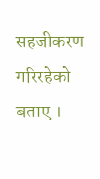सहजीकरण गरिरहेको बताए ।